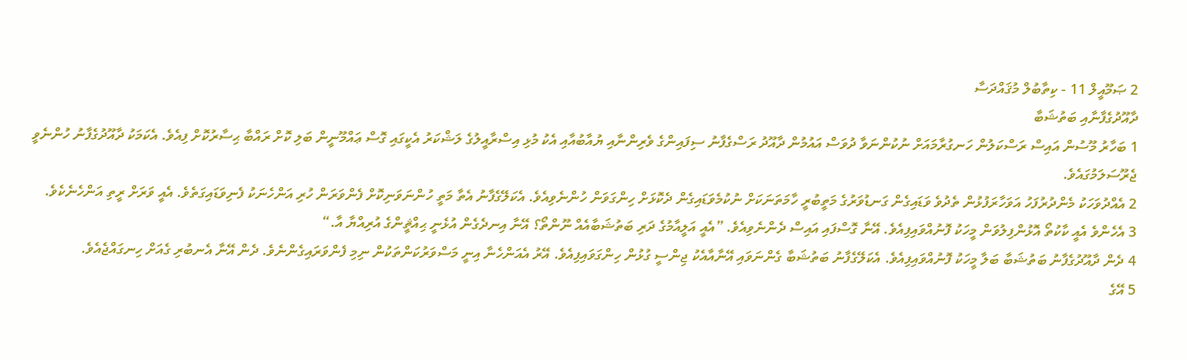2 ޞަމޫއީލް 11 - ކިތާބުލް މުޤައްދަސާ
ދާއޫދުގެފާނާއި ބަތުޝަބާ
1 ބަހާރު މޫސުން އައިސް ރަސްކަލުން ހަނގުރާމައަށް ނުކުންނަވާ ދުވަސް އައުމުން ދާއޫދު ރަސްގެފާނު ސިފައިންގެ ވެރިންނާއި ޔުއާބުއާއި އެކު މުޅި އިސްރާއީލުގެ ލަޝްކަރު އެކީގައި ގޮސް ޢައްމޫނީން ބަލި ކޮށް ރައްބާ ޙިސާރުކޮށް ފިއެވެ. އެކަމަކު ދާއޫދުގެފާނު ހުންނެވީ ޖެރޫސަލަމުގައެވެ.
2 އެއްދުވަހަކު މެންދުރުފަހު އަވަހާރަފުޅުން ތެދުވެ ވަޑައިގެން ގަނޑުވަރުގެ މަތީބުރީ ހާމަތަނަކަށް ނުކުމެވަޑައިގެން ދެކޮޅަށް ހިންގަވަން ހުންނެވިއެވެ. އެކަލޭގެފާނު އެތާ މަތީ ހުންނަވަނިކޮށް ފެންވަރަން ހުރި އަންހެނަކު ފެނިވަޑައިގަތެވެ. އެއީ ވަރަށް ރީތި އަންހެނެކެވެ.
3 އެހެންވެ އެއީ ކާކުތޯ އޮޅުންފިލުވަން މީހަކު ފޮނުއްވައިފިއެވެ. އޭނާ ގޮސްފައި އައިސް ދެންނެވިއެވެ. ”އެއީ އަލީއާމުގެ ދަރި ބަތުޝަބާއެއް ނޫންތޯ؟ އޭނާ އިނދެގެން އުޅެނީ ޙިއްޘީންގެ އުރިއްޔާ އާ.“
4 ދެން ދާއޫދުގެފާނު ބަތުޝަބާ ބަލާ މީހަކު ފޮނުއްވައިފިއެވެ. އެކަލޭގެފާނު ބަތުޝަބާ ގެންނަވައި އޭނާއާއެކު ޖިންސީ ގުޅުން ހިންގަވައިފިއެވެ. އޭރު އެއަންހެނާ އިނީ މަސްވަރުކަންތަކުން ނިމި ފެންވަރައިގެންނެވެ. ދެން އޭނާ އެނބުރި ގެއަށް ހިނގައްޖެއެވެ.
5 އޭގެ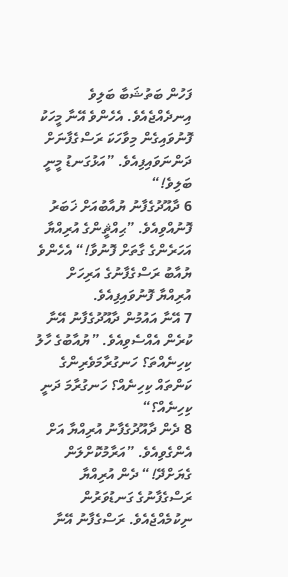ފަހުން ބަތުޝަބާ ބަލިވެ އިނދެއްޖެއެވެ. އެހެންވެ އޭނާ މީހަކު ފޮނުވައިގެން މިވާހަކަ ރަސްގެފާނަށް ދަންނަވައިފިއެވެ. ”އަޅުގަނޑު މީނީ ބަލިވެ!“
6 ދާއޫދުގެފާނު ޔުއާބުއަށް ޚަބަރު ފޮނުއްވިއެވެ. ”ޙިއްޘީންގެ އުރިއްޔާ އަހަރެންގެ ގާތަށް ފޮނުވާ!“ އެހެންވެ ޔުއާބު ރަސްގެފާނުގެ އަރިހަށް އުރިއްޔާ ފޮނުވައިފިއެވެ.
7 އޭނާ އައުމުން ދާއޫދުގެފާނު އޭނާ ކުރެން އެއްސެވިއެވެ. ”ޔުއާބުގެ ހާލު ކިހިނެއްތަ؟ ހަނގުރާމަވެރިންގެ ކަންތައް ކިހިނެއް؟ ހަނގުރާމަ ދަނީ ކިހިނެއް؟“
8 ދެން ދާއޫދުގެފާނު އުރިއްޔާ އަށް އެންގެވިއެވެ. ”އަރާމުކޮށްލަން ގެޔަށްދޭ!“ ދެން އުރިއްޔާ ރަސްގެފާނުގެ ގަނޑުވަރުން ނިކުމެއްޖެއެވެ. ރަސްގެފާނު އޭނާ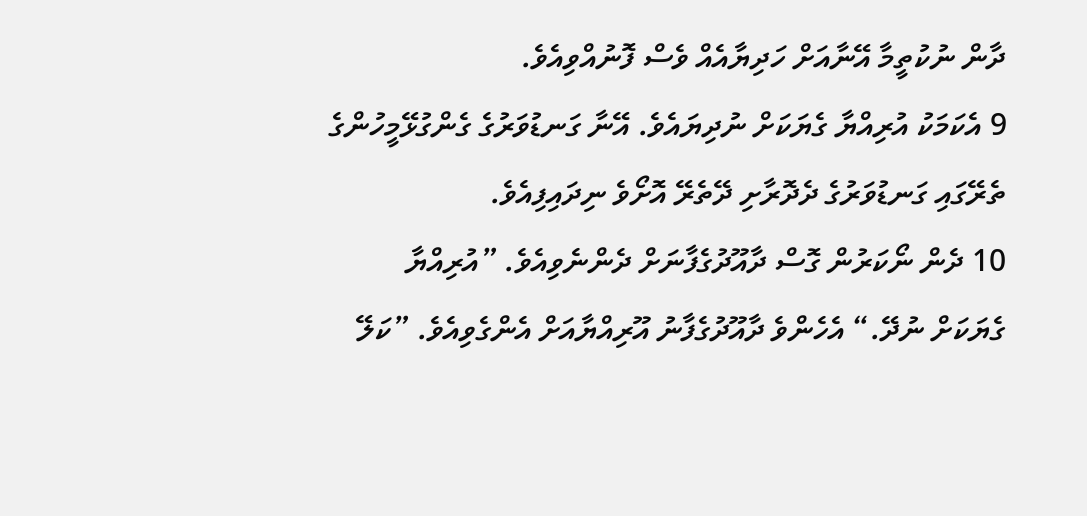ދާން ނުކުތީމާ އޭނާއަށް ހަދިޔާއެއް ވެސް ފޮނުއްވިއެވެ.
9 އެކަމަކު އުރިއްޔާ ގެޔަކަށް ނުދިޔައެވެ. އޭނާ ގަނޑުވަރުގެ ގެންގުޅޭމީހުންގެ ތެރޭގައި ގަނޑުވަރުގެ ދެދޮރާށި ދޭތެރޭ އޮށޯވެ ނިދައިފިއެވެ.
10 ދެން ނޯކަރުން ގޮސް ދާއޫދުގެފާނަށް ދެންނެވިއެވެ. ”އުރިއްޔާ ގެޔަކަށް ނުދޭ.“ އެހެންވެ ދާއޫދުގެފާނު އޫރިއްޔާއަށް އެންގެވިއެވެ. ”ކަލޭ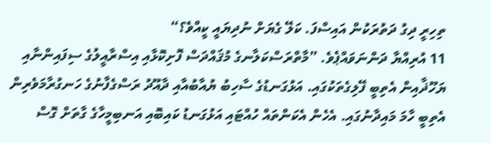ތިހިރީ ދިގު ދަތުރަކުން އައިސްފަ. ކަލޭ ގެޔަށް ނުދިޔައީ ކީއްވެ؟“
11 އުރިއްޔާ ދަންނަވައްޕެވެ. ”މާތްރަސްކަލާނގެ މުޤައްދަސް ފޮށިކޮޅާއި އިސްރާއީލުގެ ސިފައިންނާއި ޔަހޫޛާއިން އެތިބީ ފޭލިގެތަކުގައި. އަޅުގަނޑުގެ ސާހިބު ޔުއާބުއާއި ދާއޫދު ރަސްގެފާނުގެ ހަނގުރާމަވެރިން އެތިބީ ހާމަ މައިދާނުގައި. އެހެން އެކަންތައް ހުއްޓައި އަޅުގަނޑު ކައިބޮއި އަނބިމީހާގެ ގާތަށް ގޮސް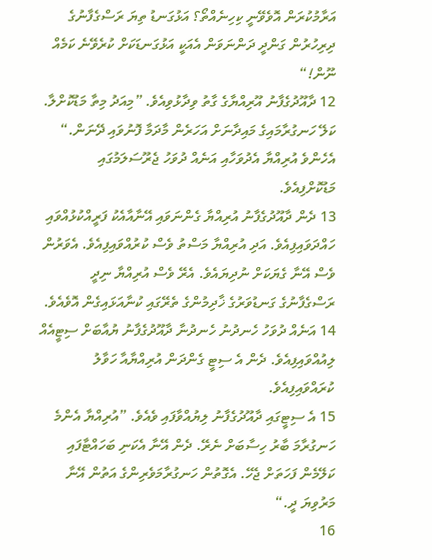އަރާމުކުރަން އޮވެވޭނީ ކިހިނެއްތޯ؟ އަޅުގަނޑު ތިޔަ ރަސްގެފާނުގެ ދިރިހުރުން ގަންދީ ދަންނަވަން އެއަކީ އަޅުގަނޑަކަށް ކުރެވޭނެ ކަމެއް ނޫން!“
12 ދާއޫދުގެފާނު އޫރިއްޔާގެ ގާތު ވިދާޅުވިއެވެ. ”މިއަދު މިތާ މަޑުކޮށްލާ. ކަލޭ ހަނގުރާމައިގެ މައިދާނަށް އަހަރެން މާދަމާ ފޮނުވައި ދޭނަން.“ އެހެންވެ އުރިއްޔާ އެދުވަހާއި އަނެއް ދުވަހު ޖެރޫސަލަމުގައި މަޑުކޮށްފިއެވެ.
13 ދެން ދާއޫދުގެފާނު އުރިއްޔާ ގެންނަވައި އޭނާއާއެކު ފަރީއްކުޅުއްވައި ހައްދަވައިފިއެވެ. އަދި އުރިއްޔާ މަސްތު ވެސް ކުރުއްވައިފިއެވެ. އެވަރުން ވެސް އޭނާ ގެޔަކަށް ނުދިޔައެވެ. އެރޭ ވެސް އުރިއްޔާ ނިދީ ރަސްގެފާނުގެ ގަނޑުވަރުގެ ޚާދިމުންގެ ތެރޭގައި ކުނާއަޅައިގެން އޮވެއެވެ.
14 އަނެއް ދުވަހު ހެނދުނު ހެނދުނާ ދާއޫދުގެފާނު ޔުއާބަށް ސިޓީއެއް ލިއުއްވައިފިއެވެ. ދެން އެ ސިޓީ ގެންދަން އުރިއްޔާއާ ހަވާލު ކުރައްވައިފިއެވެ.
15 އެ ސިޓީގައި ދާއޫދުގެފާނު ލިޔުއްވާފައި ވެއެވެ. ”އުރިއްޔާ އެންމެ ހަނގުރާމަ ބާރު ހިސާބަށް ނެރޭ. ދެން އޭނާ އެކަނި ބަހައްޓާފައި ކަލޭމެން ފަހަތަށް ޖެހޭ. އެގޮތުން ހަނގުރާމަވެރިންގެ އަތުން އޭނާ މަރުވިޔަ ދީ.“
16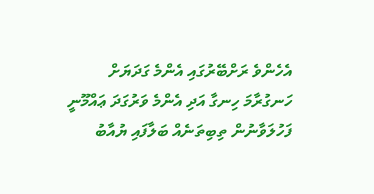އެހެންވެ ރަށްބޭރުގައި އެންމެ ގަދަޔަށް ހަނގުރާމަ ހިނގާ އަދި އެންމެ ވަރުގަދަ ޢައްމޫނީ ފަހުލަވާނުން ތިބިތަނެއް ބަލާފައި ޔުއާބު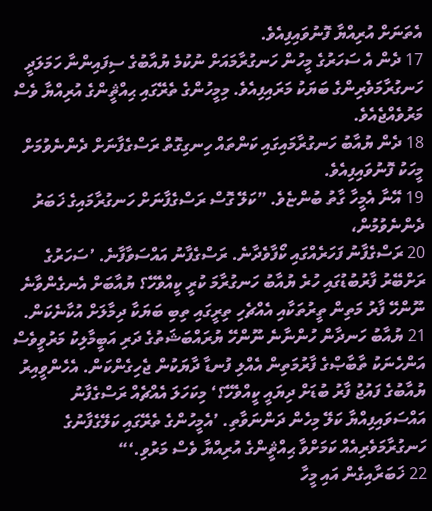އެތަނަށް އުރިއްޔާ ފޮނުވައިފިއެވެ.
17 ދެން އެ ސަހަރުގެ މީހުން ހަނގުރާމައަށް ނުކުމެ ޔުއާބުގެ ސިފައިންނާ ހަމަލަދީ ހަނގުރާމަވެރިންގެ ބަޔަކު މަރައިފިއެވެ. މިމީހުންގެ ތެރޭގައި ޙިއްޘީންގެ އުރިއްޔާ ވެސް މަރުވެއްޖެއެވެ.
18 ދެން ޔުއާބު ހަނގުރާމައިގައި ކަންތައް ހިނގިގޮތް ރަސްގެފާނަށް ދެންނެވުމަށް މީހަކު ފޮނުވައިފިއެވެ.
19 އޭނާ އެމީހާ ގާތު ބުންޏެވެ. ”ކަލޭ ގޮސް ރަސްގެފާނަށް ހަނގުރާމައިގެ ޚަބަރު ދެންނެވުމުން،
20 ރަސްގެފާނު ފަހަރެއްގައި ކޯފާވެދާނެ. ރަސްގެފާނު އައްސަވާފާނެ. ’ސަހަރުގެ ރަށްބޭރު ފާރުބުޑުގައި ހުރެ ޔުއާބު ހަނގުރާމަ ކުރީ ކީއްވެހޭ؟ ޔުއާބަށް އެނގެންވާނެ ނޫންހޭ ފާރު މަތިން ތީރުތަކާއި އެއްޗެހި ތިރީގައި ތިބި ބަޔަކާ ދިމާލަށް އުކާނެކަން.
21 ޔުއާބު ހަނދާން ހުންނާނެ ނޫންހޭ ޔުރައްބަޝަތުގެ ދަރި އަބީމާލިކު މަރުވީވެސް އަންހެނަކު ތާބާޞްގެ ފާރުމަތިން އެއްލި ފުނޑާ ދާޔަކުން ޖެހިގެންކަން. އެހެންވީއިރު ޔުއާބުގެ ފައުޖު ފާރު ބުޑަށް ދިޔައީ ކީއްވެހޭ؟‘ މިކަހަލަ އެއްޗެއް ރަސްގެފާނު އައްސަވައިފިއްޔާ ކަލޭ މިހެން ދަންނަވާތި. ’އެމީހުންގެ ތެރޭގައި ކަލޭގެފާނުގެ ހަނގުރާމަވެރިއެއް ކަމަށްވާ ޙިއްޘީންގެ އުރިއްޔާ ވެސް މަރުވި.‘“
22 ޚަބަރާއިގެން އައި މީހާ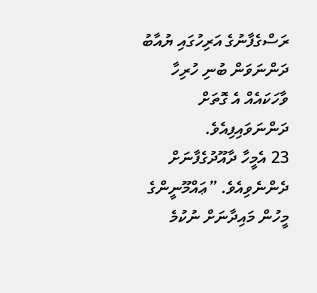ރަސްގެފާނުގެ އަރިހުގައި ޔުއާބު ދަންނަވަން ބުނި ހުރިހާ ވާހަކައެއް އެ ގޮތަށް ދަންނަވައިފިއެވެ.
23 އެމީހާ ދާއޫދުގެފާނަށް ދެންނެވިއެވެ. ”ޢައްމޫނީންގެ މީހުން މައިދާނަށް ނުކުމެ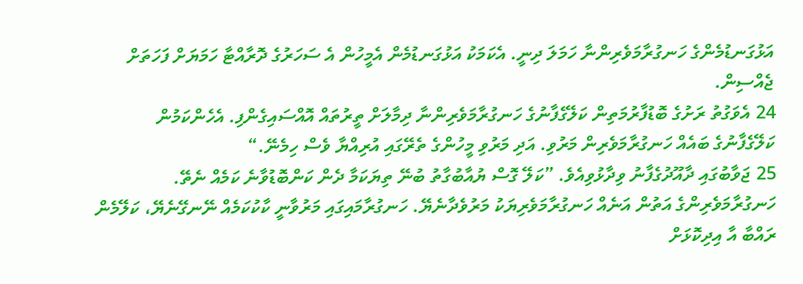އަޅުގަނޑުމެންގެ ހަނގުރާމަވެރިންނާ ހަމަލަ ދިނީ. އެކަމަކު އަޅުގަނޑުމެން އެމީހުން އެ ސަހަރުގެ ދޮރާއްޓާ ހަމަޔަށް ފަހަތަށް ޖެއްސިން.
24 އެވަގުތު ރަށުގެ ބޮޑުފާރުމަތިން ކަލޭގެފާނުގެ ހަނގުރާމަވެރިންނާ ދިމާލަށް ތީރުތައް އޮއްސައިގެންފި. އެހެންކަމުން ކަލޭގެފާނުގެ ބައެއް ހަނގުރާމަވެރިން މަރުވި. އަދި މަރުވި މީހުންގެ ތެރޭގައި އުރިއްޔާ ވެސް ހިމެނޭ.“
25 ޖަވާބުގައި ދާއޫދުގެފާނު ވިދާޅުވިއެވެ. ”ކަލޭ ގޮސް ޔުއާބުގާތު ބުނޭ ތިޔަކަމާ ދެން ކަންބޮޑުވާނެ ކަމެއް ނެތޭ. ހަނގުރާމަވެރިންގެ އަތުން އަނެއް ހަނގުރާމަވެރިޔަކު މަރުވެދާނެޔޭ. ހަނގުރާމައިގައި މަރުވާނީ ކާކުކަމެއް ނޭނގޭނެޔޭ، ކަލޭމެން ރައްބާ އާ އިދިކޮޅަށް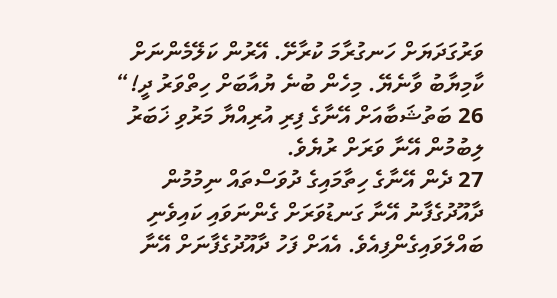ވަރުގަދަޔަށް ހަނގުރާމަ ކުރާށޭ. އޭރުން ކަލޭމެންނަށް ކާމިޔާބު ވާނެޔޭ. މިހެން ބުނެ ޔުއާބަށް ހިތްވަރު ދީ!“
26 ބަތުޝަބާއަށް އޭނާގެ ފިރި އުރިއްޔާ މަރުވި ޚަބަރު ލިބުމުން އޭނާ ވަރަށް ރުޔެވެ.
27 ދެން އޭނާގެ ހިތާމައިގެ ދުވަސްތައް ނިމުމުން ދާއޫދުގެފާނު އޭނާ ގަނޑުވަރަށް ގެންނަވައި ކައިވެނި ބައްލަވައިގެންފިއެވެ. އެއަށް ފަހު ދާއޫދުގެފާނަށް އޭނާ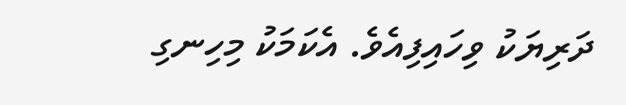ދަރިޔަކު ވިހައިފިއެވެ. އެކަމަކު މިހިނގި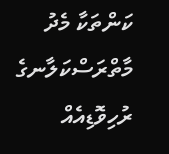ކަންތަކާ މެދު މާތްރަސްކަލާނގެ ރުހިވޮޑިއެއް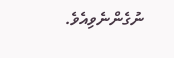ނުގެންނެވިއެވެ.